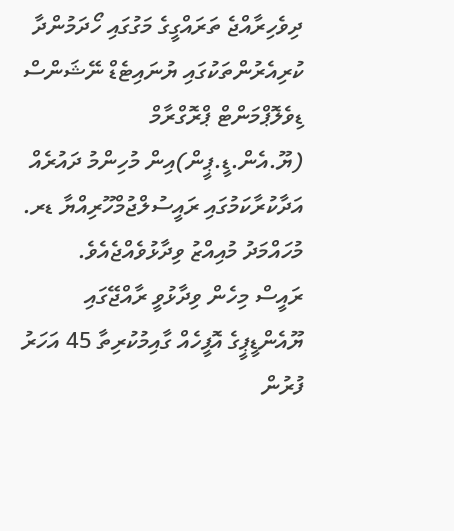ދިވެހިރާއްޖެ ތަރައްގީގެ މަގުގައި ހޯދަމުންދާ ކުރިއެރުންތަކުގައި ޔުނައިޓެޑް ނޭޝަންސް ޑިވެލޮޕްމަންޓް ޕްރޮގްރާމް (ޔޫ.އެން.ޑީ.ޕީން)އިން މުހިންމު ދައުރެއް އަދާކުރާކަމުގައި ރައީސުލްޖުމްހޫރިއްޔާ ޑރ. މުހައްމަދު މުއިއްޒު ވިދާޅުވެއްޖެއެވެ.
ރައީސް މިހެން ވިދާޅުވީ ރާއްޖޭގައި ޔޫއެންޑީޕީގެ އޮފީހެއް ގާއިމުކުރިތާ 45 އަހަރު ފުރުން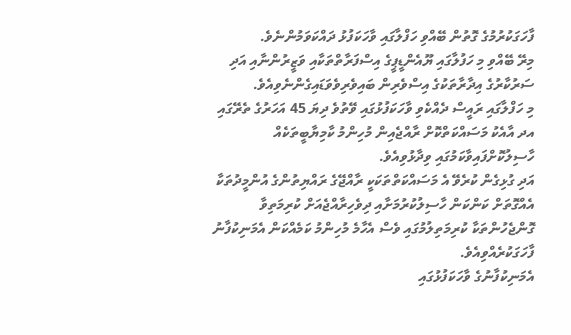ފާހަގަކުރުމުގެ ގޮތުން ބޭއްވި ހަފްލާގައި ވާހަކަފުޅު ދައްކަވަމުންނެވެ.
މިރޭ ބޭއްވި މި ހަފުލާގައި ޔޫއެންޑީޕީގެ އިސްފަރާތްތަކާއި ވަޒީރުންނާއި އަދި ސަރުކާރުގެ އިދާރާތަކުގެ އިސްވެރިން ބައިވެރިވެވަޑައިގެންނެވިއެވެ.
މި ހަފްލާގައި ރައީސް ދެއްކެވި ވާހަކަފުޅުގައި ވޭތުވެ ދިޔަ 45 އަހަރުގެ ތެރޭގައި އދ އާއެކު މަސައްކަތްކޮށް ރާއްޖެއިން މުހިންމު ކާމިޔާބީތަކެއް ހާސިލުކޮށްފައިވާކަމުގައި ވިދާޅުވިއެވެ.
އަދި ގުޅިގެން ކުރެވޭ އެ މަސައްކަތްތަކަކީ ރާއްޖޭގެ ރައްޔިތުންގެ އުންމީދުތަކާ އެއްގޮތަށް ކަންކަން ހާސިލުކުރުމަށާއި ދިވެހިރާއްޖެއަށް ކުރިމަތިވާ ގޮންޖެހުންތަކާ ކުރިމަތިލުމުގައި ވެސް އެހާމެ މުހިންމު ކަމެއްކަން އެމަނިކުފާނު ފާހަގަކުރެއްވިއެވެ.
އެމަނިކުފާނުގެ ވާހަކަފުޅުގައި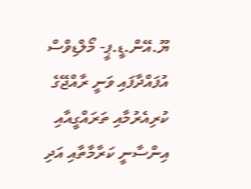ޔޫ.އޭން.ޑީ.ޕީ- މޯލްޑިވްސް އުފައްދާފައި ވަނީ ރާއްޖޭގެ ކުރިއެރުމާއި ތަރައްގީއާއި އިންސާނީ ކަރާމާތާއި އަދި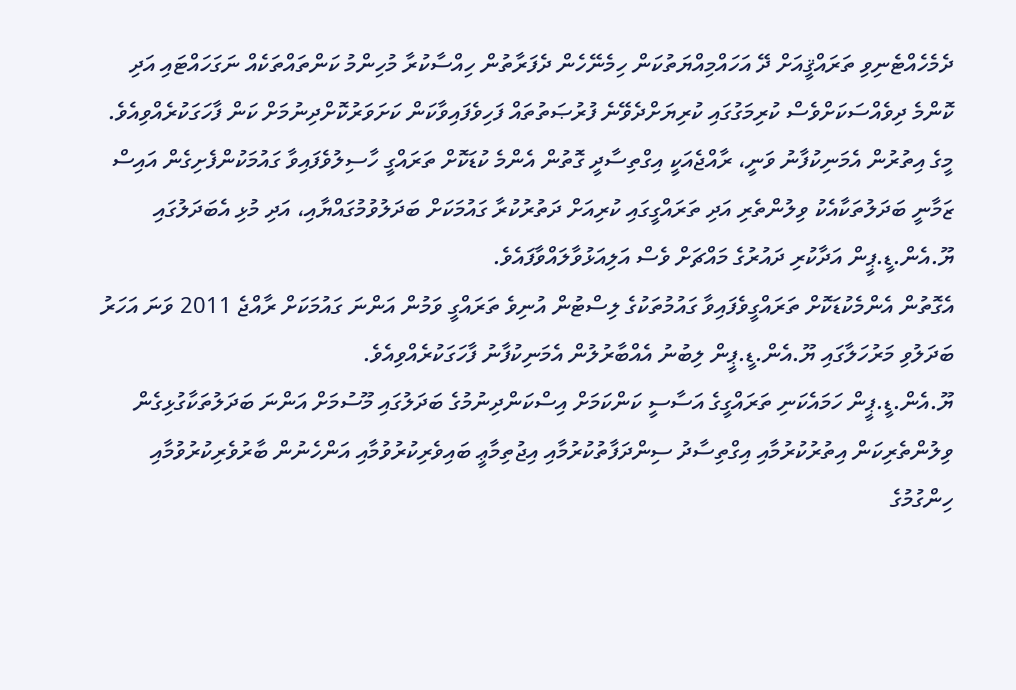ދެމެހެއްޓެނިވި ތަރައްޤީއަށް ދޭ އަހައްމިއްޔަތުކަން ހިމެނޭހެން ދެފަރާތުން ހިއްސާކުރާ މުހިންމު ކަންތައްތަކެއް ނަގަހައްޓައި އަދި ކޮންމެ ދިވެއްސަކަށްވެސް ކުރިމަގުގައި ކުރިޔަށްދެވޭނެ ފުރުޞަތުތައް ފަހިވެފައިވާކަން ކަށަވަރުކޮށްދިނުމަށް ކަން ފާހަގަކުރެއްވިއެވެ.
މީގެ އިތުރުން އެމަނިކުފާނު ވަނީ، ރާއްޖެއަކީ އިގްތިސާދީ ގޮތުން އެންމެ ކުޑަކޮށް ތަރައްގީ ހާސިލުވެފައިވާ ގައުމަކުންފެށިގެން އައިސް ޒަމާނީ ބަދަލުތަކާއެކު ވިލުންތެރި އަދި ތަރައްގީގައި ކުރިއަށް ދަތުރުކުރާ ގައުމަކަށް ބަދަލުވުމުގައްޔާއި، އަދި މުޅި އެބަދަލުގައި ޔޫ.އެން.ޑީ.ޕީން އަދާކުރި ދައުރުގެ މައްޗަށް ވެސް އަލިއަޅުވާލައްވާފައެވެ.
އެގޮތުން އެންމެކުޑަކޮށް ތަރައްގީވެފައިވާ ގައުމުތަކުގެ ލިސްޓުން އުނިވެ ތަރައްގީ ވަމުން އަންނަ ގައުމަކަށް ރާއްޖެ 2011 ވަނަ އަހަރު ބަދަލުވި މަރުހަލާގައި ޔޫ.އެން.ޑީ.ޕީން ލިބުނު އެއްބާރުލުން އެމަނިކުފާނު ފާހަގަކުރެއްވިއެވެ.
ޔޫ.އެން.ޑީ.ޕީން ހަމައެކަނި ތަރައްގީގެ އަސާސީ ކަންކަމަށް އިސްކަންދިނުމުގެ ބަދަލުގައި މޫސުމަށް އަންނަ ބަދަލުތަކާގުޅިގެން ވިލުންތެރިކަން އިތުރުކުރުމާއި އިގްތިސާދު ސިންދަފާތުކުރުމާއި އިޖުތިމާޢީ ބައިވެރިކުރުވުމާއި އަންހެނުން ބާރުވެރިކުރުވުމާއި ހިންގުމުގެ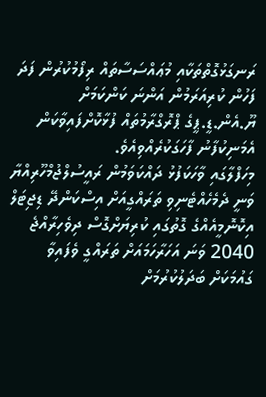ރަނގަޅުގޮތްތަކާއި މުޢައްސަސާތައް ރިފޯމުކުރުން ފަދަ ފަހުން ކުރިއަރަމުން އަންނަ ކަންކަމަށް ޔޫ.އެން.ޑީ.ޕީގެ ޕްރޮގްރާމުތައް ފުޅާކޮށްފައިވާކަން އެމަނިކުފާނު ފާހަގަކުރެއްވިއެވެ.
މިހަފްލާގައި ވާހަކަފުޅު ދައްކަވަމުން ރައީސުލްޖުމްހޫރިއްޔާ ވަނީ ދެމެހެއްޓެނިވި ތަރައްގީއަށް އިސްކަންދޭ ޑިޖިޓަލް އިކޮނޮމީއެއްގެ ގޮތުގައި ކުރިޔަށްގޮސް ދިވެހިރާއްޖެ 2040 ވަނަ އަހަރާހަމައަށް ތަރައްގީ ވެފައިވާ ގައުމަކަށް ބަދަލުކުރުމަށް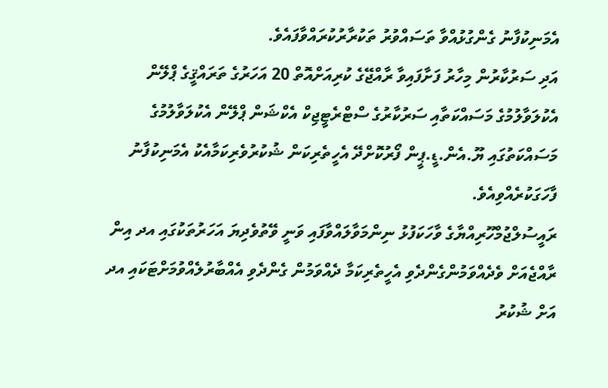އެމަނިކުފާނު ގެންގުޅުއްވާ ތަސައްވުރު ތަކުރާރުކުރައްވާފައެވެ.
އަދި ސަރުކާރުން މިހާރު ފަށާފައިވާ ރާއްޖޭގެ ކުރިއަށްއޮތް 20 އަހަރުގެ ތަރައްޤީގެ ޕްލޭން އެކުލަވާލުމުގެ މަސައްކަތާއި ސަރުކާރުގެ ސްޓްރެޓީޖިކް އެކްޝަން ޕްލޭން އެކުލަވާލުމުގެ މަސައްކަތުގައި ޔޫ.އެން.ޑީ.ޕީން ފޯރުކޮށްދޭ އެހީތެރިކަން ޝުކުރުވެރިކަމާއެކު އެމަނިކުފާނު ފާހަގަކުރެއްވިއެވެ.
ރައީސުލްޖުމްހޫރިއްޔާގެ ވާހަކަފުޅު ނިންމަވާލައްވާފައި ވަނީ ވޭތުވެދިޔަ އަހަރުތަކުގައި އދ އިން ރާއްޖެއަށް ވެދެއްވަމުންގެންދެވި އެހީތެރިކަމާ ދެއްވަމުން ގެންދެވި އެއްބާރުލެއްވުމަށްޓަކައި އދ އަށް ޝުކުރު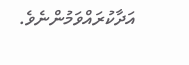އަދާކުރައްވަމުންނެވެ.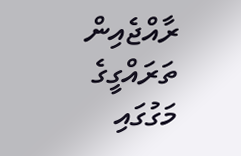ރާއްޖެއިން ތަރައްގީގެ މަގުގައި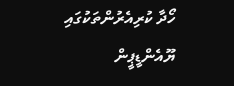ހޯދާ ކުރިއެރުންތަކުގައި ޔޫއެންޑީޕީން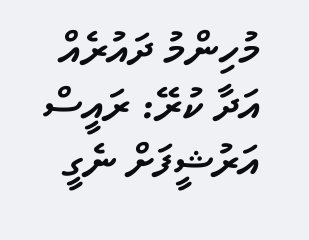މުހިންމު ދައުރެއް އަދާ ކުރޭ: ރައީސް
އަރުޝީފަށް ނެގީ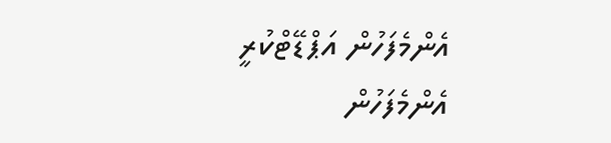އެންމެފަހުން އަޕްޑޭޓްކުރީ
އެންމެފަހުން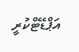އަޕްޑޭޓްކުރީ